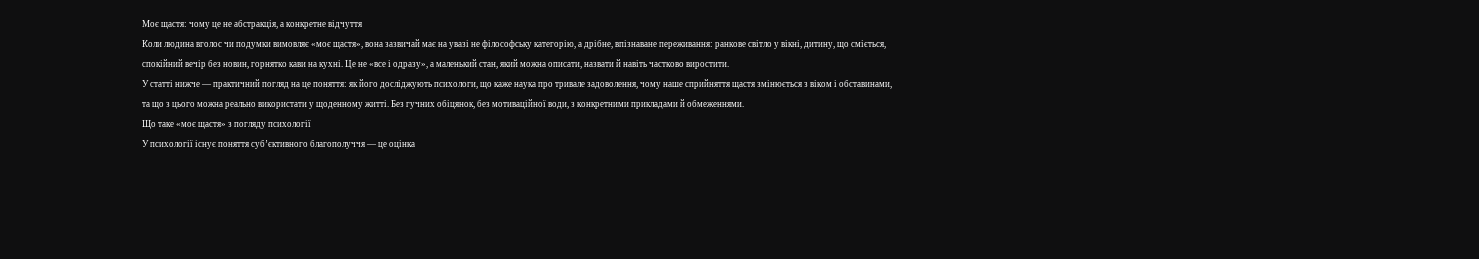Моє щастя: чому це не абстракція, а конкретне відчуття
Коли людина вголос чи подумки вимовляє «моє щастя», вона зазвичай має на увазі не філософську категорію, а дрібне, впізнаване переживання: ранкове світло у вікні, дитину, що сміється, спокійний вечір без новин, горнятко кави на кухні. Це не «все і одразу», а маленький стан, який можна описати, назвати й навіть частково виростити.
У статті нижче — практичний погляд на це поняття: як його досліджують психологи, що каже наука про тривале задоволення, чому наше сприйняття щастя змінюється з віком і обставинами, та що з цього можна реально використати у щоденному житті. Без гучних обіцянок, без мотиваційної води, з конкретними прикладами й обмеженнями.
Що таке «моє щастя» з погляду психології
У психології існує поняття суб’єктивного благополуччя — це оцінка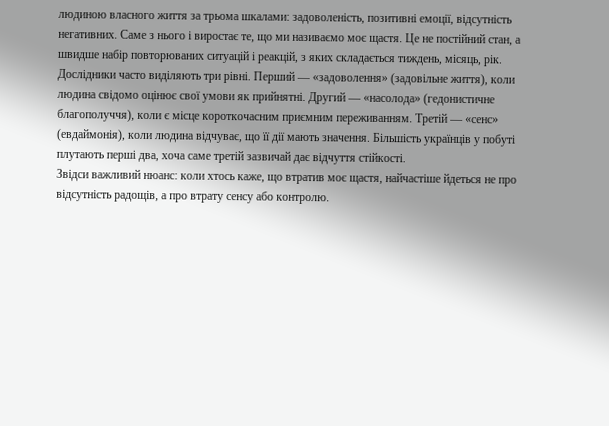людиною власного життя за трьома шкалами: задоволеність, позитивні емоції, відсутність негативних. Саме з нього і виростає те, що ми називаємо моє щастя. Це не постійний стан, а швидше набір повторюваних ситуацій і реакцій, з яких складається тиждень, місяць, рік.
Дослідники часто виділяють три рівні. Перший — «задоволення» (задовільне життя), коли людина свідомо оцінює свої умови як прийнятні. Другий — «насолода» (гедонистичне благополуччя), коли є місце короткочасним приємним переживанням. Третій — «сенс» (евдаймонія), коли людина відчуває, що її дії мають значення. Більшість українців у побуті плутають перші два, хоча саме третій зазвичай дає відчуття стійкості.
Звідси важливий нюанс: коли хтось каже, що втратив моє щастя, найчастіше йдеться не про відсутність радощів, а про втрату сенсу або контролю.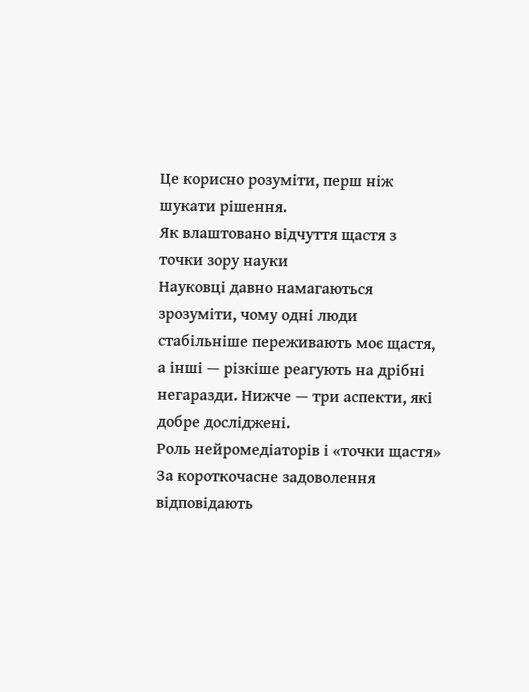Це корисно розуміти, перш ніж шукати рішення.
Як влаштовано відчуття щастя з точки зору науки
Науковці давно намагаються зрозуміти, чому одні люди стабільніше переживають моє щастя, а інші — різкіше реагують на дрібні негаразди. Нижче — три аспекти, які добре досліджені.
Роль нейромедіаторів і «точки щастя»
За короткочасне задоволення відповідають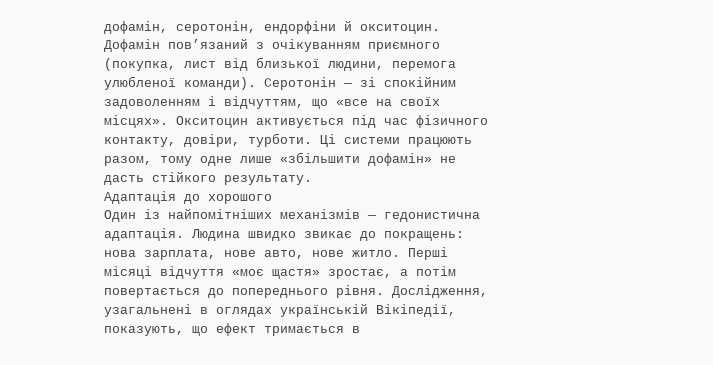дофамін, серотонін, ендорфіни й окситоцин. Дофамін пов’язаний з очікуванням приємного (покупка, лист від близької людини, перемога улюбленої команди). Серотонін — зі спокійним задоволенням і відчуттям, що «все на своїх місцях». Окситоцин активується під час фізичного контакту, довіри, турботи. Ці системи працюють разом, тому одне лише «збільшити дофамін» не дасть стійкого результату.
Адаптація до хорошого
Один із найпомітніших механізмів — гедонистична адаптація. Людина швидко звикає до покращень: нова зарплата, нове авто, нове житло. Перші місяці відчуття «моє щастя» зростає, а потім повертається до попереднього рівня. Дослідження, узагальнені в оглядах українській Вікіпедії, показують, що ефект тримається в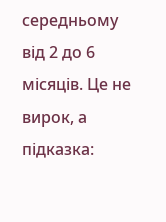середньому від 2 до 6 місяців. Це не вирок, а підказка: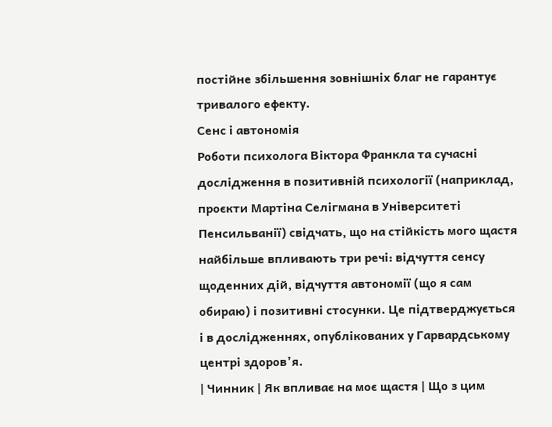постійне збільшення зовнішніх благ не гарантує тривалого ефекту.
Сенс і автономія
Роботи психолога Віктора Франкла та сучасні дослідження в позитивній психології (наприклад, проєкти Мартіна Селігмана в Університеті Пенсильванії) свідчать, що на стійкість мого щастя найбільше впливають три речі: відчуття сенсу щоденних дій, відчуття автономії (що я сам обираю) і позитивні стосунки. Це підтверджується і в дослідженнях, опублікованих у Гарвардському центрі здоров’я.
| Чинник | Як впливає на моє щастя | Що з цим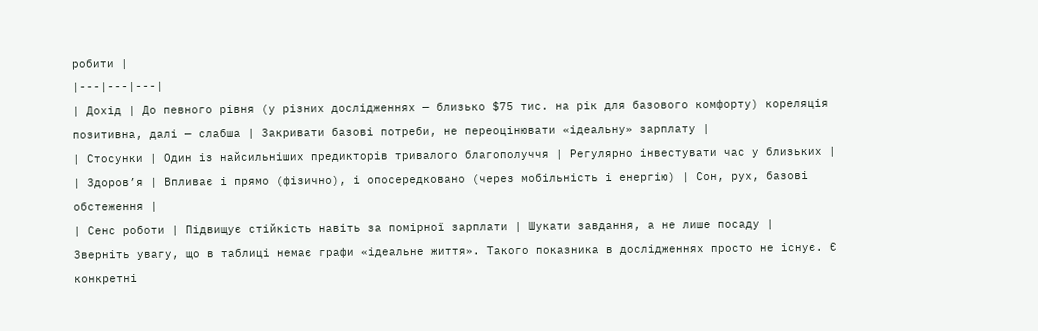робити |
|---|---|---|
| Дохід | До певного рівня (у різних дослідженнях — близько $75 тис. на рік для базового комфорту) кореляція позитивна, далі — слабша | Закривати базові потреби, не переоцінювати «ідеальну» зарплату |
| Стосунки | Один із найсильніших предикторів тривалого благополуччя | Регулярно інвестувати час у близьких |
| Здоров’я | Впливає і прямо (фізично), і опосередковано (через мобільність і енергію) | Сон, рух, базові обстеження |
| Сенс роботи | Підвищує стійкість навіть за помірної зарплати | Шукати завдання, а не лише посаду |
Зверніть увагу, що в таблиці немає графи «ідеальне життя». Такого показника в дослідженнях просто не існує. Є конкретні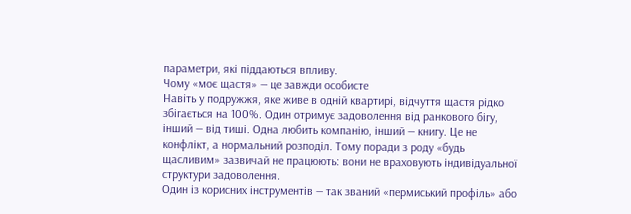параметри, які піддаються впливу.
Чому «моє щастя» — це завжди особисте
Навіть у подружжя, яке живе в одній квартирі, відчуття щастя рідко збігається на 100%. Один отримує задоволення від ранкового бігу, інший — від тиші. Одна любить компанію, інший — книгу. Це не конфлікт, а нормальний розподіл. Тому поради з роду «будь щасливим» зазвичай не працюють: вони не враховують індивідуальної структури задоволення.
Один із корисних інструментів — так званий «пермиський профіль» або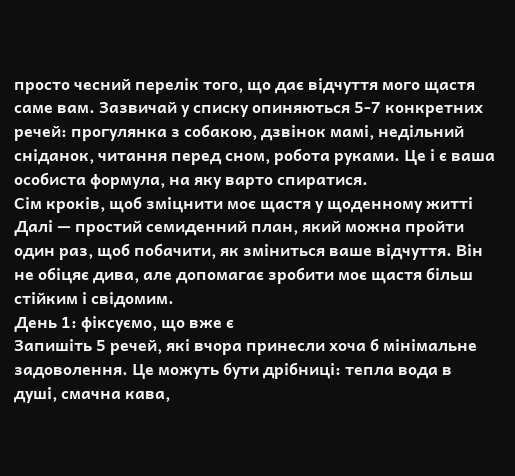просто чесний перелік того, що дає відчуття мого щастя саме вам. Зазвичай у списку опиняються 5-7 конкретних речей: прогулянка з собакою, дзвінок мамі, недільний сніданок, читання перед сном, робота руками. Це і є ваша особиста формула, на яку варто спиратися.
Сім кроків, щоб зміцнити моє щастя у щоденному житті
Далі — простий семиденний план, який можна пройти один раз, щоб побачити, як зміниться ваше відчуття. Він не обіцяє дива, але допомагає зробити моє щастя більш стійким і свідомим.
День 1: фіксуємо, що вже є
Запишіть 5 речей, які вчора принесли хоча б мінімальне задоволення. Це можуть бути дрібниці: тепла вода в душі, смачна кава,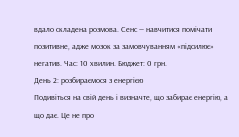вдало складена розмова. Сенс — навчитися помічати позитивне, адже мозок за замовчуванням «підсилює» негатив. Час: 10 хвилин. Бюджет: 0 грн.
День 2: розбираємося з енергією
Подивіться на свій день і визначте, що забирає енергію, а що дає. Це не про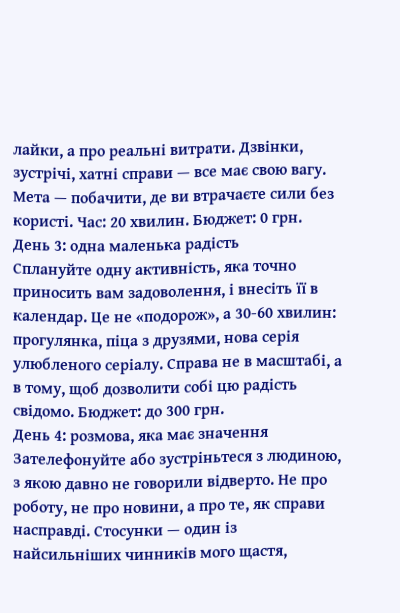лайки, а про реальні витрати. Дзвінки, зустрічі, хатні справи — все має свою вагу. Мета — побачити, де ви втрачаєте сили без користі. Час: 20 хвилин. Бюджет: 0 грн.
День 3: одна маленька радість
Сплануйте одну активність, яка точно приносить вам задоволення, і внесіть її в календар. Це не «подорож», а 30-60 хвилин: прогулянка, піца з друзями, нова серія улюбленого серіалу. Справа не в масштабі, а в тому, щоб дозволити собі цю радість свідомо. Бюджет: до 300 грн.
День 4: розмова, яка має значення
Зателефонуйте або зустріньтеся з людиною, з якою давно не говорили відверто. Не про роботу, не про новини, а про те, як справи насправді. Стосунки — один із найсильніших чинників мого щастя,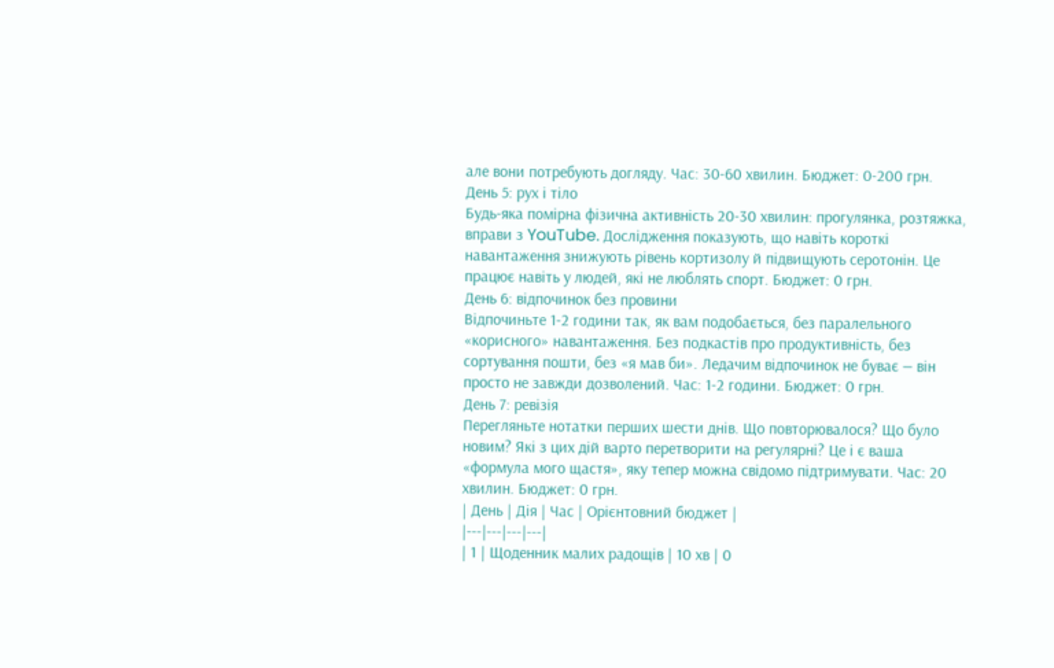але вони потребують догляду. Час: 30-60 хвилин. Бюджет: 0-200 грн.
День 5: рух і тіло
Будь-яка помірна фізична активність 20-30 хвилин: прогулянка, розтяжка, вправи з YouTube. Дослідження показують, що навіть короткі навантаження знижують рівень кортизолу й підвищують серотонін. Це працює навіть у людей, які не люблять спорт. Бюджет: 0 грн.
День 6: відпочинок без провини
Відпочиньте 1-2 години так, як вам подобається, без паралельного «корисного» навантаження. Без подкастів про продуктивність, без сортування пошти, без «я мав би». Ледачим відпочинок не буває — він просто не завжди дозволений. Час: 1-2 години. Бюджет: 0 грн.
День 7: ревізія
Перегляньте нотатки перших шести днів. Що повторювалося? Що було новим? Які з цих дій варто перетворити на регулярні? Це і є ваша «формула мого щастя», яку тепер можна свідомо підтримувати. Час: 20 хвилин. Бюджет: 0 грн.
| День | Дія | Час | Орієнтовний бюджет |
|---|---|---|---|
| 1 | Щоденник малих радощів | 10 хв | 0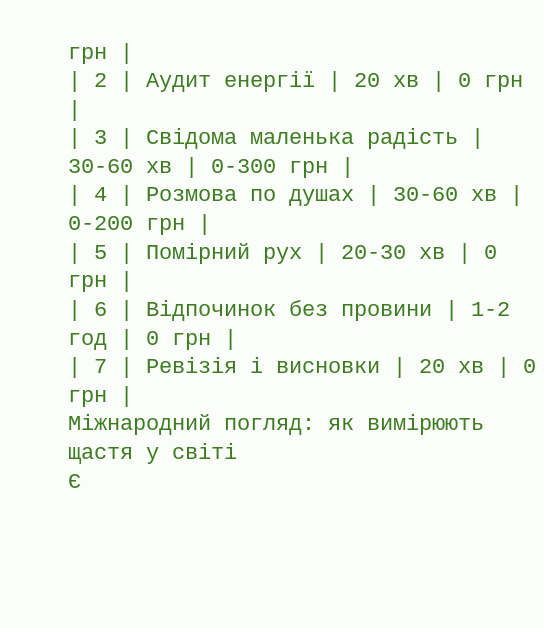грн |
| 2 | Аудит енергії | 20 хв | 0 грн |
| 3 | Свідома маленька радість | 30-60 хв | 0-300 грн |
| 4 | Розмова по душах | 30-60 хв | 0-200 грн |
| 5 | Помірний рух | 20-30 хв | 0 грн |
| 6 | Відпочинок без провини | 1-2 год | 0 грн |
| 7 | Ревізія і висновки | 20 хв | 0 грн |
Міжнародний погляд: як вимірюють щастя у світі
Є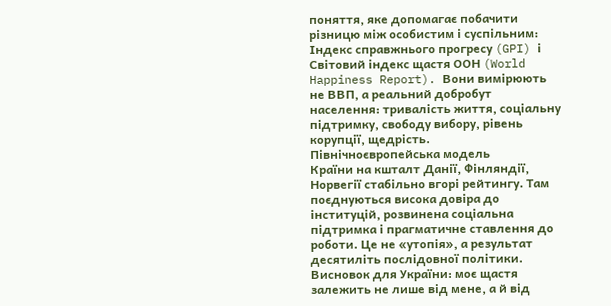поняття, яке допомагає побачити різницю між особистим і суспільним: Індекс справжнього прогресу (GPI) і Світовий індекс щастя ООН (World Happiness Report). Вони вимірюють не ВВП, а реальний добробут населення: тривалість життя, соціальну підтримку, свободу вибору, рівень корупції, щедрість.
Північноєвропейська модель
Країни на кшталт Данії, Фінляндії, Норвегії стабільно вгорі рейтингу. Там поєднуються висока довіра до інституцій, розвинена соціальна підтримка і прагматичне ставлення до роботи. Це не «утопія», а результат десятиліть послідовної політики. Висновок для України: моє щастя залежить не лише від мене, а й від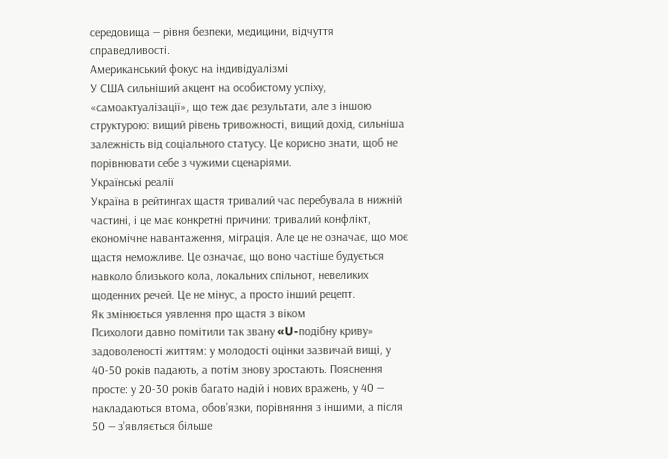середовища — рівня безпеки, медицини, відчуття справедливості.
Американський фокус на індивідуалізмі
У США сильніший акцент на особистому успіху, «самоактуалізації», що теж дає результати, але з іншою структурою: вищий рівень тривожності, вищий дохід, сильніша залежність від соціального статусу. Це корисно знати, щоб не порівнювати себе з чужими сценаріями.
Українські реалії
Україна в рейтингах щастя тривалий час перебувала в нижній частині, і це має конкретні причини: тривалий конфлікт, економічне навантаження, міграція. Але це не означає, що моє щастя неможливе. Це означає, що воно частіше будується навколо близького кола, локальних спільнот, невеликих щоденних речей. Це не мінус, а просто інший рецепт.
Як змінюється уявлення про щастя з віком
Психологи давно помітили так звану «U-подібну криву» задоволеності життям: у молодості оцінки зазвичай вищі, у 40-50 років падають, а потім знову зростають. Пояснення просте: у 20-30 років багато надій і нових вражень, у 40 — накладаються втома, обов’язки, порівняння з іншими, а після 50 — з’являється більше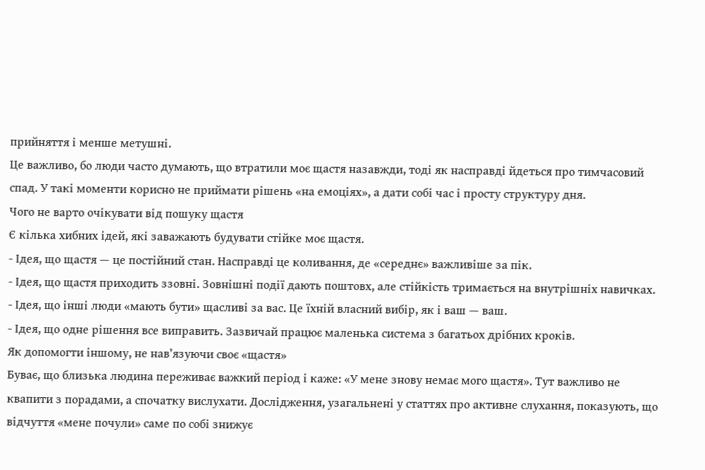прийняття і менше метушні.
Це важливо, бо люди часто думають, що втратили моє щастя назавжди, тоді як насправді йдеться про тимчасовий спад. У такі моменти корисно не приймати рішень «на емоціях», а дати собі час і просту структуру дня.
Чого не варто очікувати від пошуку щастя
Є кілька хибних ідей, які заважають будувати стійке моє щастя.
- Ідея, що щастя — це постійний стан. Насправді це коливання, де «середнє» важливіше за пік.
- Ідея, що щастя приходить ззовні. Зовнішні події дають поштовх, але стійкість тримається на внутрішніх навичках.
- Ідея, що інші люди «мають бути» щасливі за вас. Це їхній власний вибір, як і ваш — ваш.
- Ідея, що одне рішення все виправить. Зазвичай працює маленька система з багатьох дрібних кроків.
Як допомогти іншому, не нав’язуючи своє «щастя»
Буває, що близька людина переживає важкий період і каже: «У мене знову немає мого щастя». Тут важливо не квапити з порадами, а спочатку вислухати. Дослідження, узагальнені у статтях про активне слухання, показують, що відчуття «мене почули» саме по собі знижує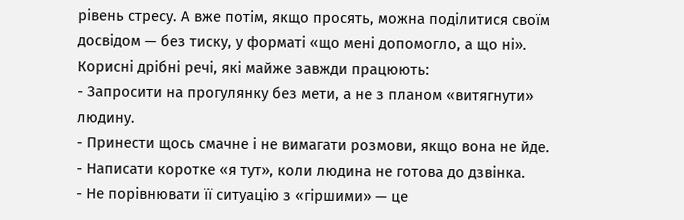рівень стресу. А вже потім, якщо просять, можна поділитися своїм досвідом — без тиску, у форматі «що мені допомогло, а що ні».
Корисні дрібні речі, які майже завжди працюють:
- Запросити на прогулянку без мети, а не з планом «витягнути» людину.
- Принести щось смачне і не вимагати розмови, якщо вона не йде.
- Написати коротке «я тут», коли людина не готова до дзвінка.
- Не порівнювати її ситуацію з «гіршими» — це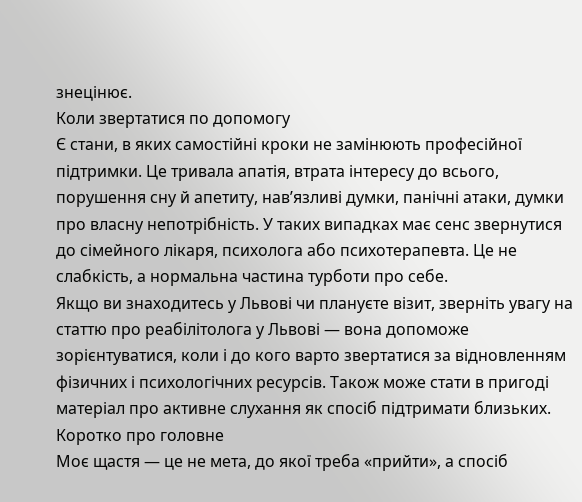знецінює.
Коли звертатися по допомогу
Є стани, в яких самостійні кроки не замінюють професійної підтримки. Це тривала апатія, втрата інтересу до всього, порушення сну й апетиту, нав’язливі думки, панічні атаки, думки про власну непотрібність. У таких випадках має сенс звернутися до сімейного лікаря, психолога або психотерапевта. Це не слабкість, а нормальна частина турботи про себе.
Якщо ви знаходитесь у Львові чи плануєте візит, зверніть увагу на статтю про реабілітолога у Львові — вона допоможе зорієнтуватися, коли і до кого варто звертатися за відновленням фізичних і психологічних ресурсів. Також може стати в пригоді матеріал про активне слухання як спосіб підтримати близьких.
Коротко про головне
Моє щастя — це не мета, до якої треба «прийти», а спосіб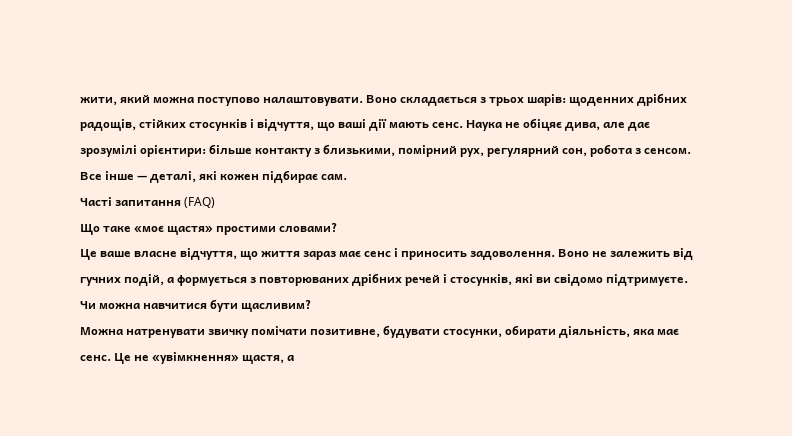жити, який можна поступово налаштовувати. Воно складається з трьох шарів: щоденних дрібних радощів, стійких стосунків і відчуття, що ваші дії мають сенс. Наука не обіцяє дива, але дає зрозумілі орієнтири: більше контакту з близькими, помірний рух, регулярний сон, робота з сенсом. Все інше — деталі, які кожен підбирає сам.
Часті запитання (FAQ)
Що таке «моє щастя» простими словами?
Це ваше власне відчуття, що життя зараз має сенс і приносить задоволення. Воно не залежить від гучних подій, а формується з повторюваних дрібних речей і стосунків, які ви свідомо підтримуєте.
Чи можна навчитися бути щасливим?
Можна натренувати звичку помічати позитивне, будувати стосунки, обирати діяльність, яка має сенс. Це не «увімкнення» щастя, а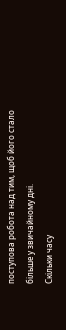поступова робота над тим, щоб його стало більше у звичайному дні.
Скільки часу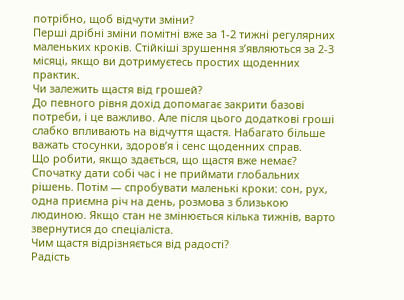потрібно, щоб відчути зміни?
Перші дрібні зміни помітні вже за 1-2 тижні регулярних маленьких кроків. Стійкіші зрушення з’являються за 2-3 місяці, якщо ви дотримуєтесь простих щоденних практик.
Чи залежить щастя від грошей?
До певного рівня дохід допомагає закрити базові потреби, і це важливо. Але після цього додаткові гроші слабко впливають на відчуття щастя. Набагато більше важать стосунки, здоров’я і сенс щоденних справ.
Що робити, якщо здається, що щастя вже немає?
Спочатку дати собі час і не приймати глобальних рішень. Потім — спробувати маленькі кроки: сон, рух, одна приємна річ на день, розмова з близькою людиною. Якщо стан не змінюється кілька тижнів, варто звернутися до спеціаліста.
Чим щастя відрізняється від радості?
Радість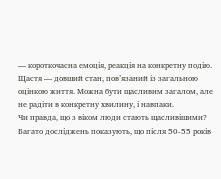— короткочасна емоція, реакція на конкретну подію. Щастя — довший стан, пов’язаний із загальною оцінкою життя. Можна бути щасливим загалом, але не радіти в конкретну хвилину, і навпаки.
Чи правда, що з віком люди стають щасливішими?
Багато досліджень показують, що після 50-55 років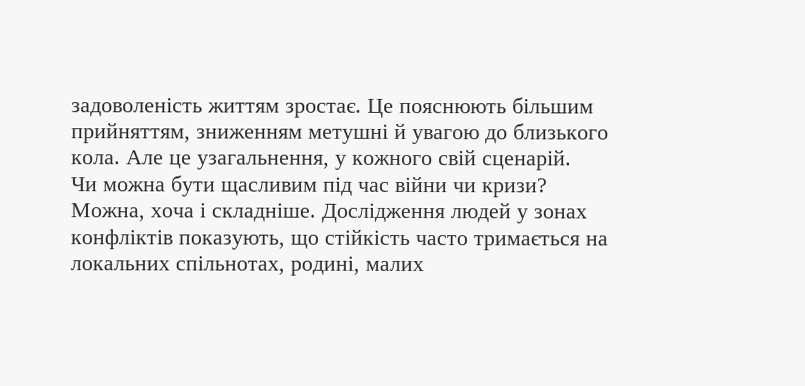задоволеність життям зростає. Це пояснюють більшим прийняттям, зниженням метушні й увагою до близького кола. Але це узагальнення, у кожного свій сценарій.
Чи можна бути щасливим під час війни чи кризи?
Можна, хоча і складніше. Дослідження людей у зонах конфліктів показують, що стійкість часто тримається на локальних спільнотах, родині, малих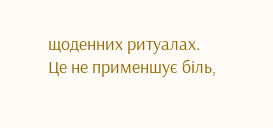щоденних ритуалах. Це не применшує біль,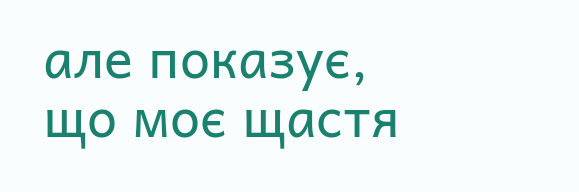але показує, що моє щастя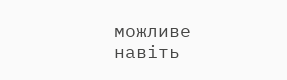можливе навіть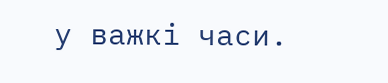у важкі часи.